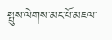སྤུས་ལེགས་མང་པོ་མཇལ་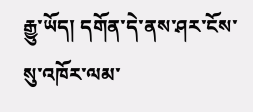རྒྱུ་ཡོད། དགོན་དེ་ནས་ཤར་ངོས་སུ་འཁོར་ལམ་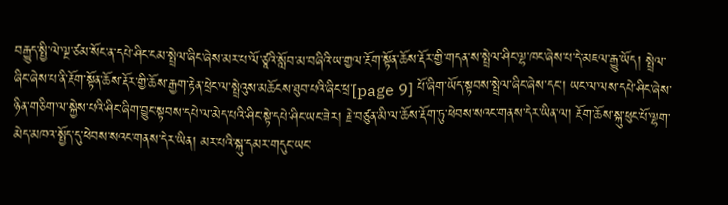བརྒྱུད་སྤྱི་ལེ་ལྔ་ཙམ་སོང་ན་དཔེ་ཤིང་ངམ་སྤྲེལ་ཞིང་ཞེས་མར་པ་ལོ་ཙཱའི་སློབ་མ་བཞིའི་ཡ་གྱལ་རྔོག་སྟོན་ཆོས་རྡོར་གྱི་གདན་ས་སྤྲེལ་ཤིང་ལྷ་ཁང་ཞེས་པ་དེ་མཇལ་རྒྱུ་ཡོད། སྤྲེལ་ཞིང་ཞེས་པ་ནི་རྔོག་སྟོན་ཆོས་རྡོར་གྱི་ཆོས་རྒྱག་རྟེན་ཕྲེང་ལ་སྤྲེའུས་མཆོངས་ཐུབ་པའི་ཞིང་ཕྲ་[page 9] པོ་ཞིག་ཡོད་སྟབས་སྤྲེལ་ཞིང་ཞེས་དང་། ཡང་ལ་ལས་དཔེ་ཤིང་ཞེས་ཉིན་གཅིག་ལ་སྐྱེས་པའི་ཤིང་ཞིག་བྱུང་སྟབས་དཔེ་ལ་མེད་པའི་ཤིང་སྟེ་དཔེ་ཤིང་ཡང་ཟེར། རྗེ་བཙུན་མི་ལ་ཆོས་རྡོག་ཏུ་ཕེབས་སའང་གནས་དེར་ཡིན་ལ། རྔོག་ཆོས་སྐུ་ཕུང་པོ་ལྷག་མེད་མཁའ་སྤྱོད་དུ་ཕེབས་སའང་གནས་དེར་ཡིན། མར་པའི་སྐུ་དམར་གདུང་ཡང་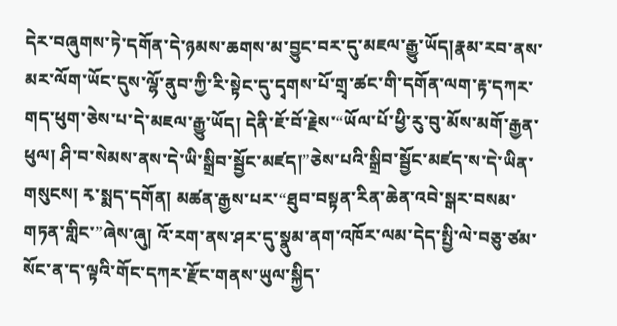དེར་བཞུགས་ཏེ་དགོན་དེ་ཉམས་ཆགས་མ་བྱུང་བར་དུ་མཇལ་རྒྱུ་ཡོད།རྣམ་རབ་ནས་མར་ལོག་ཡོང་དུས་ལྷོ་ནུབ་ཀྱི་རི་སྟེང་དུ་དྭགས་པོ་གྲྭ་ཚང་གི་དགོན་ལག་རྟ་དཀར་གད་ཕུག་ཅེས་པ་དེ་མཇལ་རྒྱུ་ཡོད། དེནི་ཇོ་བོ་རྗེས་“ཡོལ་པོ་ཕྱི་རུ་བུ་མོས་མགོ་རྒྱན་ཕུལ། ཤི་བ་སེམས་ནས་དེ་ཡི་སྒྲིབ་སྦྱོང་མཛད།”ཅེས་པའི་སྒྲིབ་སྦྱོང་མཛད་ས་དེ་ཡིན་གསུངས། རྭ་སྨད་དགོན། མཚན་རྒྱས་པར་“ཐུབ་བསྟན་རིན་ཆེན་འབེ་སྒར་བསམ་གཏན་གླིང་”ཞེས་ཞུ། འོ་རག་ནས་ཤར་དུ་སྣུམ་ནག་འཁོར་ལམ་དེད་སྤྱི་ལེ་བཅུ་ཙམ་སོང་ན་ད་ལྟའི་གོང་དཀར་རྫོང་གནས་ཡུལ་སྐྱིད་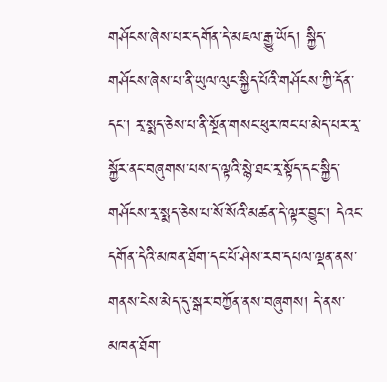གཤོངས་ཞེས་པར་དགོན་དེ་མཇལ་རྒྱུ་ཡོད། སྐྱིད་གཤོངས་ཞེས་པ་ནི་ཡུལ་ལུང་སྐྱིད་པོའི་གཤོངས་ཀྱི་དོན་དང་། རྭ་སྨད་ཅེས་པ་ནི་སྔོན་གསང་ཕུར་ཁང་པ་མེད་པར་རྭ་སྐྱོར་ནང་བཞུགས་པས་ད་ལྟའི་སྙེ་ཐང་རྭ་སྟོད་དང་སྐྱིད་གཤོངས་རྭ་སྨད་ཅེས་པ་སོ་སོའི་མཚན་དེ་ལྟར་བྱུང་། དེའང་དགོན་དེའི་མཁན་ཐོག་དང་པོ་ཤེས་རབ་དཔལ་ལྡན་ནས་གནས་ངེས་མེད་དུ་སྒར་བཀྱོན་ནས་བཞུགས། དེ་ནས་མཁན་ཐོག་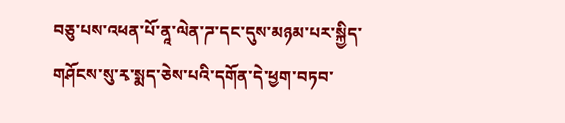བཅུ་པས་འཕན་པོ་ནཱ་ལེན་ཌ་དང་དུས་མཉམ་པར་སྐྱིད་གཤོངས་སུ་རྭ་སྨད་ཅེས་པའི་དགོན་དེ་ཕྱག་བཏབ་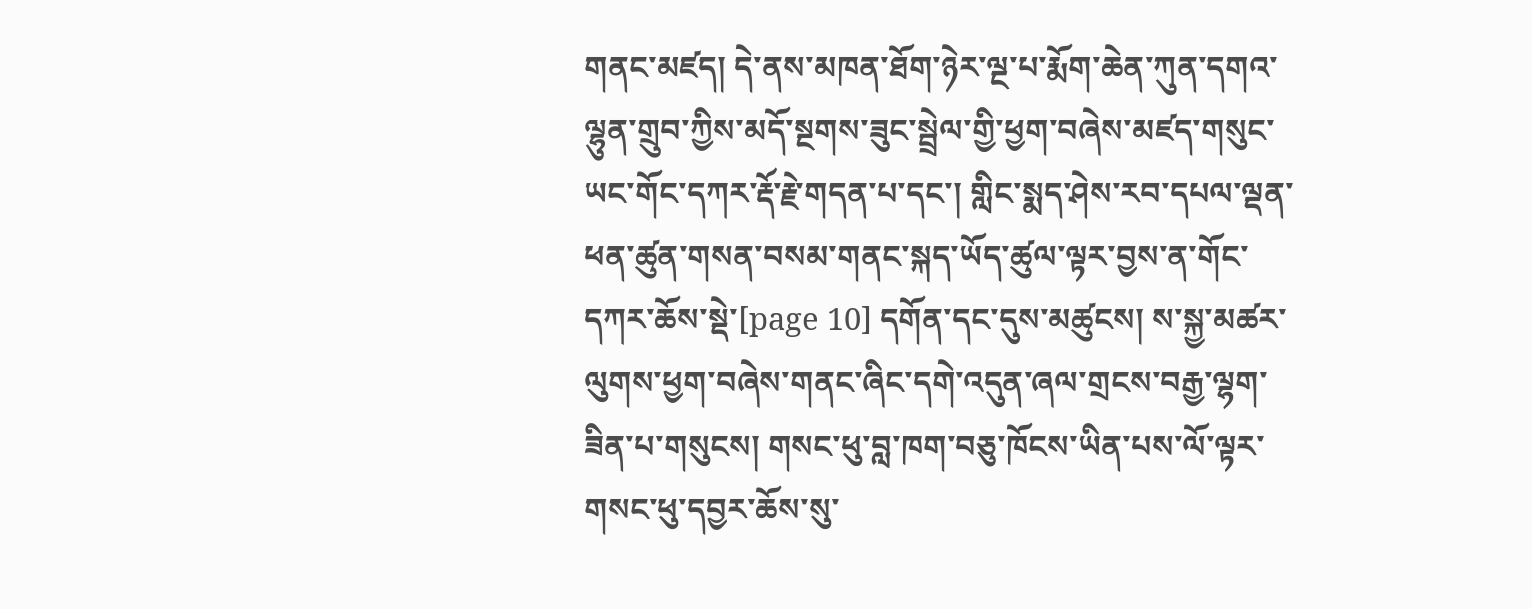གནང་མཛད། དེ་ནས་མཁན་ཐོག་ཉེར་ལྔ་པ་རྨོག་ཆེན་ཀུན་དགའ་ལྷུན་གྲུབ་ཀྱིས་མདོ་སྔགས་ཟུང་སྦྲེལ་གྱི་ཕྱག་བཞེས་མཛད་གསུང་ཡང་གོང་དཀར་རྡོ་རྗེ་གདན་པ་དང་། གླིང་སྨད་ཤེས་རབ་དཔལ་ལྡན་ཕན་ཚུན་གསན་བསམ་གནང་སྐད་ཡོད་ཚུལ་ལྟར་བྱས་ན་གོང་དཀར་ཆོས་སྡེ་[page 10] དགོན་དང་དུས་མཚུངས། ས་སྐྱ་མཚར་ལུགས་ཕྱག་བཞེས་གནང་ཞིང་དགེ་འདུན་ཞལ་གྲངས་བརྒྱ་ལྷག་ཟིན་པ་གསུངས། གསང་ཕུ་བླ་ཁག་བཅུ་ཁོངས་ཡིན་པས་ལོ་ལྟར་གསང་ཕུ་དབྱར་ཆོས་སུ་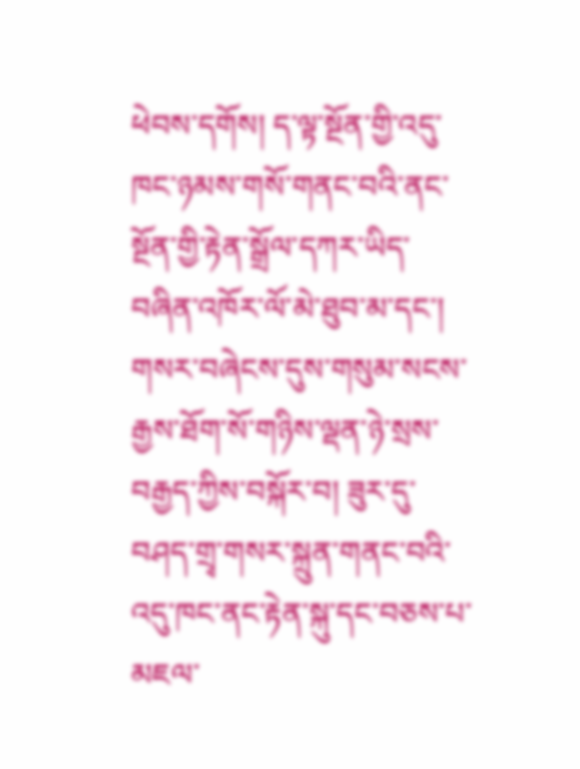ཕེབས་དགོས། ད་ལྟ་སྔོན་གྱི་འདུ་ཁང་ཉམས་གསོ་གནང་བའི་ནང་སྔོན་གྱི་རྟེན་སྒྲོལ་དཀར་ཡིད་བཞིན་འཁོར་ལོ་མེ་ཐུབ་མ་དང་། གསར་བཞེངས་དུས་གསུམ་སངས་རྒྱས་ཐོག་སོ་གཉིས་ལྡན་ཉེ་སྲས་བརྒྱད་ཀྱིས་བསྐོར་བ། ཟུར་དུ་བཤད་གྲྭ་གསར་སྐྲུན་གནང་བའི་འདུ་ཁང་ནང་རྟེན་སྐུ་དང་བཅས་པ་མཇལ་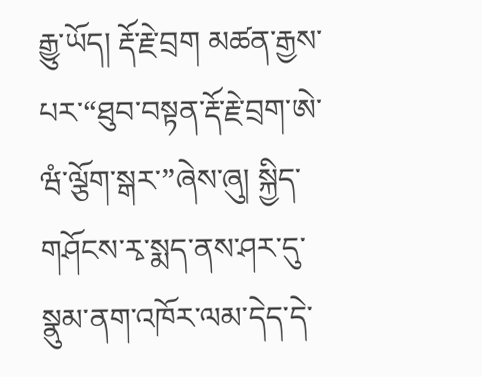རྒྱུ་ཡོད། རྡོ་རྗེ་བྲག མཚན་རྒྱས་པར་“ཐུབ་བསྟན་རྡོ་རྗེ་བྲག་ཨེ་ཝཾ་ལྕོག་སྒར་”ཞེས་ཞུ། སྐྱིད་གཤོངས་རྭ་སྨད་ནས་ཤར་དུ་སྣུམ་ནག་འཁོར་ལམ་དེད་དེ་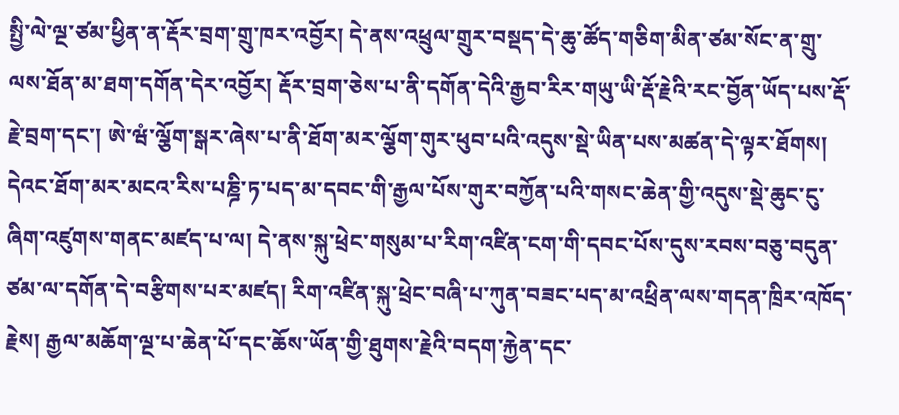སྤྱི་ལེ་ལྔ་ཙམ་ཕྱིན་ན་རྡོར་བྲག་གྲུ་ཁར་འབྱོར། དེ་ནས་འཕྲུལ་གྲུར་བསྡད་དེ་ཆུ་ཚོད་གཅིག་མིན་ཙམ་སོང་ན་གྲུ་ལས་ཐོན་མ་ཐག་དགོན་དེར་འབྱོར། རྡོར་བྲག་ཅེས་པ་ནི་དགོན་དེའི་རྒྱབ་རིར་གཡུ་ཡི་རྡོ་རྗེའི་རང་བྱོན་ཡོད་པས་རྡོ་རྗེ་བྲག་དང་། ཨེ་ཝཾ་ལྕོག་སྒར་ཞེས་པ་ནི་ཐོག་མར་ལྕོག་གུར་ཕུབ་པའི་འདུས་སྡེ་ཡིན་པས་མཚན་དེ་ལྟར་ཐོགས། དེའང་ཐོག་མར་མངའ་རིས་པཎྜི་ཏ་པད་མ་དབང་གི་རྒྱལ་པོས་གུར་བཀྱོན་པའི་གསང་ཆེན་གྱི་འདུས་སྡེ་ཆུང་ངུ་ཞིག་འཛུགས་གནང་མཛད་པ་ལ། དེ་ནས་སྐུ་ཕྲེང་གསུམ་པ་རིག་འཛིན་ངག་གི་དབང་པོས་དུས་རབས་བཅུ་བདུན་ཙམ་ལ་དགོན་དེ་བརྩིགས་པར་མཛད། རིག་འཛིན་སྐུ་ཕྲེང་བཞི་པ་ཀུན་བཟང་པད་མ་འཕྲིན་ལས་གདན་ཁྲིར་འཁོད་རྗེས། རྒྱལ་མཆོག་ལྔ་པ་ཆེན་པོ་དང་ཆོས་ཡོན་གྱི་ཐུགས་རྗེའི་བདག་རྐྱེན་དང་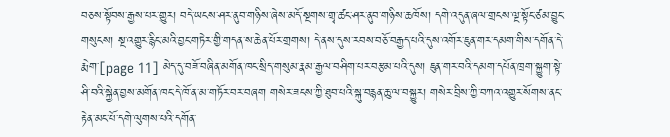བཅས་སྟོབས་རྒྱས་པར་གྱུར། བདེ་ཡངས་ཤར་ནུབ་གཉིས་ཞེས་མདོ་སྔགས་གྲྭ་ཚང་ཤར་ནུབ་གཉིས་ཆཁོས། དགེ་འདུན་ཞལ་གྲངས་ལྔ་སྟོང་ཙམ་བྱུང་གསུངས། སྔ་འགྱུར་རྙིང་མའི་བྱང་གཏེར་གྱི་གདན་ས་ཆེན་པོར་གྲགས། དེ་ནས་དུས་རབས་བཅོ་བརྒྱད་པའི་དུས་འགོར་ཇུན་གར་དམག་གིས་དགོན་དེ་རྨེག་[page 11] མེད་དུ་བཟོ་བཞིན་མགོན་ཁང་སྲིད་གསུམ་རྣམ་རྒྱལ་བཤིག་པར་བརྩམ་པའི་དུས། ཇུན་གར་བའི་དམག་དཔོན་ཁྲག་སྐྱུག་སྟེ་ཤི་བའི་སྐྱེན་བྱས་མགོན་ཁང་དེ་ཁོ་ན་མ་གཏོར་བར་བཞག གསེར་ཟངས་ཀྱི་ཐུབ་པའི་སྐུ་བརྙན་ཆུ་ལ་བསྐྱུར། གསེར་བྲིས་ཀྱི་བཀའ་འགྱུར་སོགས་ནང་རྟེན་མང་པོ་དགེ་ལུགས་པའི་དགོན་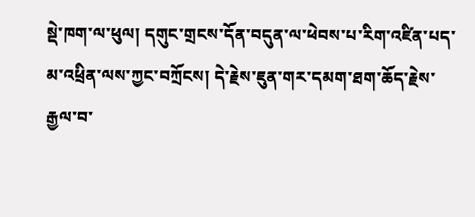སྡེ་ཁག་ལ་ཕུལ། དགུང་གྲངས་དོན་བདུན་ལ་ཕེབས་པ་རིག་འཛིན་པད་མ་འཕྲིན་ལས་ཀྱང་བཀྲོངས། དེ་རྗེས་ཇུན་གར་དམག་ཐག་ཆོད་རྗེས་རྒྱལ་བ་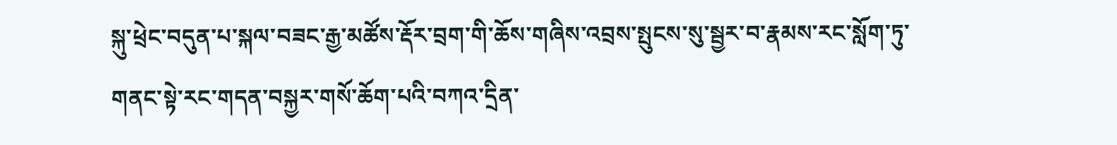སྐུ་ཕྲེང་བདུན་པ་སྐལ་བཟང་རྒྱ་མཚོས་རྡོར་བྲག་གི་ཆོས་གཞིས་འབྲས་སྤུངས་སུ་སྦྱར་བ་རྣམས་རང་སློག་ཏུ་གནང་སྟེ་རང་གདན་བསྐྱར་གསོ་ཆོག་པའི་བཀའ་དྲིན་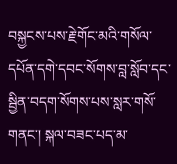བསྐྱངས་པས་རྗེ་གོང་མའི་གསོལ་དཔོན་དགེ་དབང་སོགས་བླ་སློབ་དང་སྦྱིན་བདག་སོགས་པས་སླར་གསོ་གནང་། སྐལ་བཟང་པད་མ་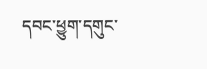དབང་ཕྱུག་དགུང་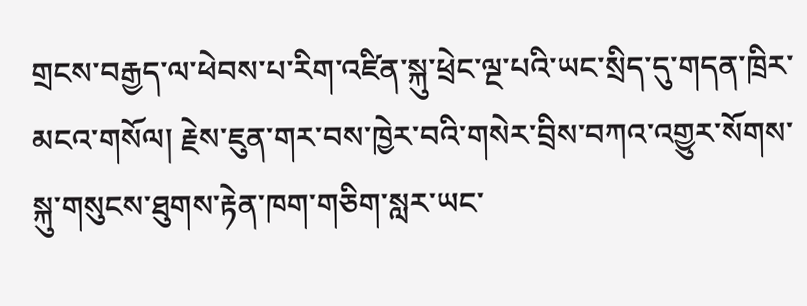གྲངས་བརྒྱད་ལ་ཕེབས་པ་རིག་འཛིན་སྐུ་ཕྲེང་ལྔ་པའི་ཡང་སྲིད་དུ་གདན་ཁྲིར་མངའ་གསོལ། རྗེས་ཇུན་གར་བས་ཁྱེར་བའི་གསེར་བྲིས་བཀའ་འགྱུར་སོགས་སྐུ་གསུངས་ཐུགས་རྟེན་ཁག་གཅིག་སླར་ཡང་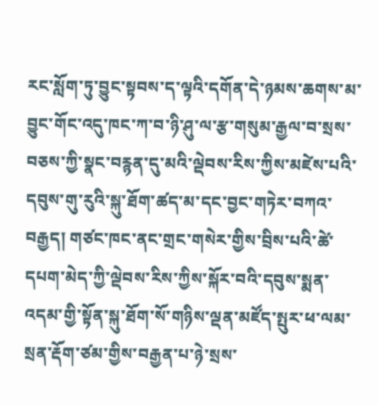རང་སློག་ཏུ་བྱུང་སྟབས་ད་ལྟའི་དགོན་དེ་ཉམས་ཆགས་མ་བྱུང་གོང་འདུ་ཁང་ཀ་བ་ཉི་ཤུ་ལ་རྩ་གསུམ་རྒྱལ་བ་སྲས་བཅས་ཀྱི་སྣང་བརྙན་དུ་མའི་ལྡེབས་རིས་ཀྱིས་མཛེས་པའི་དབུས་གུ་རུའི་སྐུ་ཐོག་ཚད་མ་དང་བྱང་གཏེར་བཀའ་བརྒྱད། གཙང་ཁང་ནང་གྲང་གསེར་གྱིས་བྲིས་པའི་ཚེ་དཔག་མེད་ཀྱི་ལྡེབས་རིས་ཀྱིས་སྐོར་བའི་དབུས་སྨན་འདམ་གྱི་སྟོན་སྐུ་ཐོག་སོ་གཉིས་ལྡན་མཛོད་སྤུར་ཕ་ལམ་སྲན་རྡོག་ཙམ་གྱིས་བརྒྱན་པ་ཉེ་སྲས་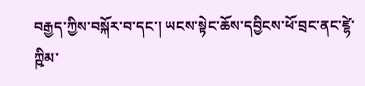བརྒྱད་ཀྱིས་བསྐོར་བ་དང་། ཡངས་སྟེང་ཆོས་དབྱིངས་ཕོ་བྲང་ནང་ཛྷེ་ཀྵིམ་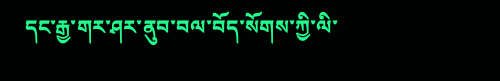དང་རྒྱ་གར་ཤར་ནུབ་བལ་བོད་སོགས་ཀྱི་ལི་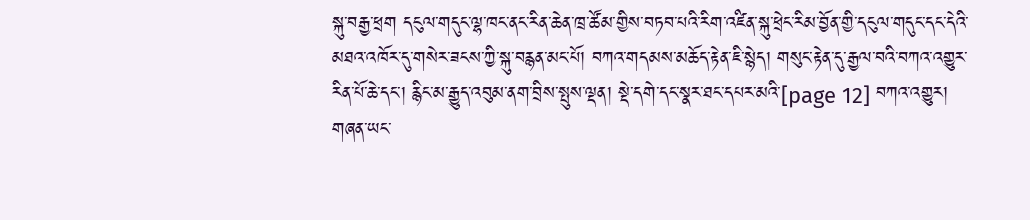སྐུ་བརྒྱ་ཕྲག དངུལ་གདུང་ལྷ་ཁང་ནང་རིན་ཆེན་ཁྲ་ཚོམ་གྱིས་བཏབ་པའི་རིག་འཛིན་སྐུ་ཕྲེང་རིམ་བྱོན་གྱི་དངུལ་གདུང་དང་དེའི་མཐའ་འཁོར་དུ་གསེར་ཟངས་ཀྱི་སྐུ་བརྙན་མང་པོ། བཀའ་གདམས་མཆོད་རྟེན་ཇི་སྙེད། གསུང་རྟེན་དུ་རྒྱལ་བའི་བཀའ་འགྱུར་རིན་པོ་ཆེ་དང་། རྙིང་མ་རྒྱུད་འབུམ་ནག་བྲིས་སྤུས་ལྡན། སྡེ་དགེ་དང་སྣར་ཐང་དཔར་མའི་[page 12] བཀའ་འགྱུར། གཞན་ཡང་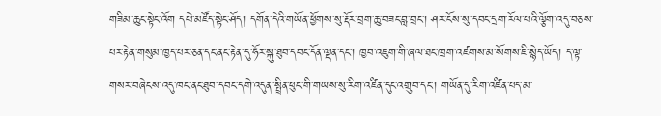གཟིམ་ཆུང་སྟེང་འོག དཔེ་མཛོད་སྟེང་ཤོད། དགོན་དེའི་གཡོན་ཕྱོགས་སུ་རྡོར་བྲག་ཆུ་བཟང་བླ་བྲང་། ཤར་ངོས་སུ་དབང་དྲག་རོལ་པའི་ལྕོག་འདུ་བཅས་པར་རྟེན་གསུམ་ཁྱད་པར་ཅན་དང་ནང་རྟེན་དུ་ཧོར་སྐུ་ཐུབ་དབང་དོན་ལྡན་དང་། ཁྱབ་འཇུག་གི་ཞལ་ཐང་ཁྲག་འཛགས་མ་སོགས་ཇི་སྙེད་ཡོད། ད་ལྟ་གསར་བཞེངས་འདུ་ཁང་ནང་ཐུབ་དབང་དགེ་འདུན་སྤྲིན་ཕུང་གི་གཡས་སུ་རིག་འཛིན་དུང་འགྲུབ་དང་། གཡོན་དུ་རིག་འཛིན་པད་མ་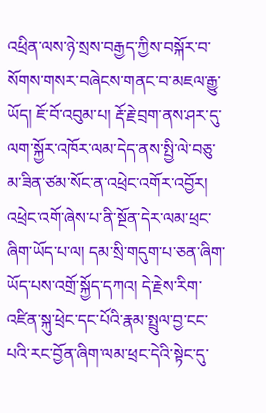འཕྲིན་ལས་ཉེ་སྲས་བརྒྱད་ཀྱིས་བསྐོར་བ་སོགས་གསར་བཞེངས་གནང་བ་མཇལ་རྒྱུ་ཡོད། ཇོ་བོ་འབུམ་པ། རྡོ་རྗེ་བྲག་ནས་ཤར་དུ་ལག་སྐྱོར་འཁོར་ལམ་དེད་ནས་སྤྱི་ལེ་བཅུ་མ་ཟིན་ཙམ་སོང་ན་འཕྲེང་འགོར་འབྱོར། འཕྲེང་འགོ་ཞེས་པ་ནི་སྔོན་དེར་ལམ་ཕྲང་ཞིག་ཡོད་པ་ལ། དམ་སྲི་གདུག་པ་ཅན་ཞིག་ཡོད་པས་འགྲོ་སྐྱོད་དཀའ། དེ་རྗེས་རིག་འཛིན་སྐུ་ཕྲེང་དང་པོའི་རྣམ་སྤྲུལ་བྱ་ངང་པའི་རང་བྱོན་ཞིག་ལམ་ཕྲང་དེའི་སྟེང་དུ་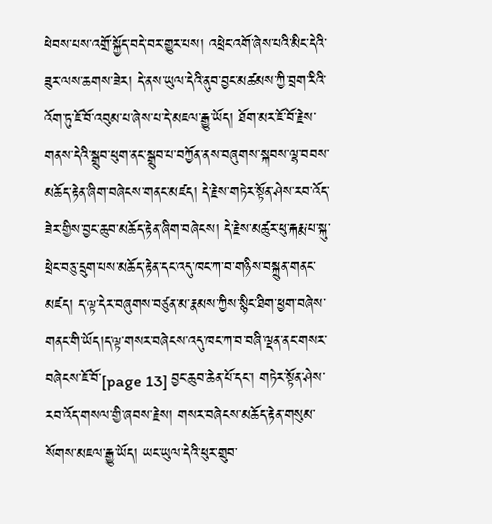ཕེབས་པས་འགྲོ་སྐྱོད་བདེ་བར་གྱུར་པས། འཕྲེང་འགོ་ཞེས་པའི་མིང་དེའི་ཟུར་ལས་ཆགས་ཟེར། དེ་ནས་ཡུལ་དེའི་ནུབ་བྱང་མཚམས་ཀྱི་བྲག་རིའི་འོག་ཏུ་ཇོ་བོ་འབུམ་པ་ཞེས་པ་དེ་མཇལ་རྒྱུ་ཡོད། ཐོག་མར་ཇོ་བོ་རྗེས་གནས་དེའི་སྒྲུབ་ཕུག་ནང་སྒྲུབ་པ་བཀྱོན་ནས་བཞུགས་སྐབས་ལྷ་བབས་མཆོད་རྟེན་ཞིག་བཞེངས་གནང་མཛད། དེ་རྗེས་གཏེར་སྟོན་ཤེས་རབ་འོད་ཟེར་གྱིས་བྱང་ཆུབ་མཆོད་རྟེན་ཞིག་བཞེངས། དེ་རྗེས་མཚུར་ཕུ་རྐརྨ་པ་སྐུ་ཕྲེང་བཅུ་དྲུག་པས་མཆོད་རྟེན་དང་འདུ་ཁང་ཀ་བ་གཉིས་བསྐྲུན་གནང་མཛད། ད་ལྟ་དེར་བཞུགས་བཙུན་མ་རྣམས་ཀྱིས་སྙིང་ཐིག་ཕྱག་བཞེས་གནང་གི་ཡོད།ད་ལྟ་གསར་བཞེངས་འདུ་ཁང་ཀ་བ་བཞི་ལྡན་ནང་གསར་བཞེངས་ཇོ་བོ་[page 13] བྱང་ཆུབ་ཆེན་པོ་དང་། གཏེར་སྟོན་ཤེས་རབ་འོད་གསལ་གྱི་ཞབས་རྗེས། གསར་བཞེངས་མཆོད་རྟེན་གསུམ་སོགས་མཇལ་རྒྱུ་ཡོད། ཡང་ཡུལ་དེའི་ཕུར་གྲུབ་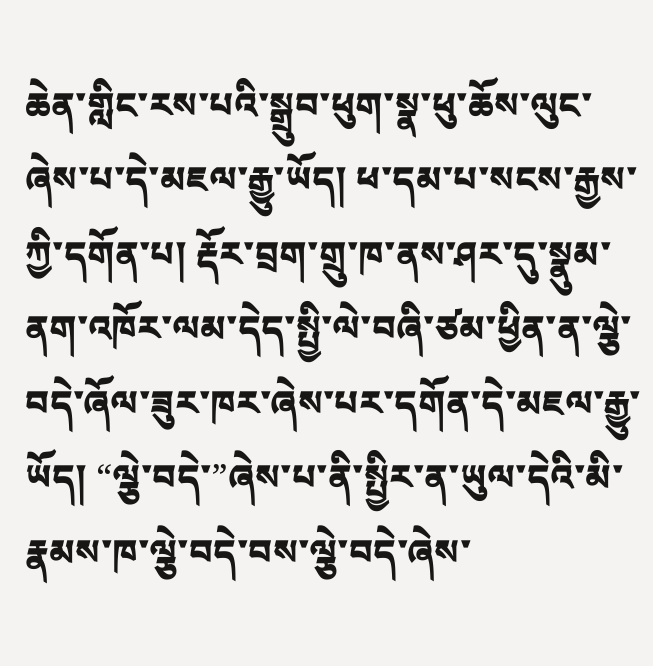ཆེན་གླིང་རས་པའི་སྒྲུབ་ཕུག་སྣ་ཕུ་ཆོས་ལུང་ཞེས་པ་དེ་མཇལ་རྒྱུ་ཡོད། ཕ་དམ་པ་སངས་རྒྱས་ཀྱི་དགོན་པ། རྡོར་བྲག་གྲུ་ཁ་ནས་ཤར་དུ་སྣུམ་ནག་འཁོར་ལམ་དེད་སྤྱི་ལེ་བཞི་ཙམ་ཕྱིན་ན་ལྕེ་བདེ་ཞོལ་ཟུར་ཁར་ཞེས་པར་དགོན་དེ་མཇལ་རྒྱུ་ཡོད། “ལྕེ་བདེ་”ཞེས་པ་ནི་སྤྱིར་ན་ཡུལ་དེའི་མི་རྣམས་ཁ་ལྕེ་བདེ་བས་ལྕེ་བདེ་ཞེས་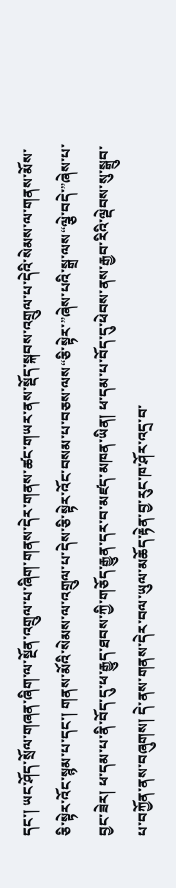དང་། ཡང་ཤོད་སྲོལ་གཞན་ཞིག་ལ་སྔོན་འགྲུལ་པ་ཞིག་གནས་དེར་གནས་ཚང་གཡར་ནས་སྡོད་སྐབས་འགྲུལ་པ་དེའི་སེམས་ལ་གནས་མོས་ཅི་སྟེར་འོང་སྙམ་པ་དང་། གནས་མོའི་སེམས་ལ་འགྲུལ་པ་དེས་ཅི་སྟེར་འོང་བསམ་པ་བཅས་ལས“ཅི་སྟེར་”ཞེས་པའི་སྒྲ་ལས“ལྕེ་བདེ་”ཞེས་པ་བྱང་ཟེར། ཕ་དམ་པ་ནི་བོད་དུ་ཕ་རྒྱུད་ཐབས་ཀྱི་གཅོད་རྒྱུན་དར་བ་མཛད་མཁན་ཡིན། ཕ་དམ་པ་བོད་དུ་ཕེབས་ནས་རྒྱབ་རིའི་ལྡེབས་སུ་སྒྲུབ་པ་བཀྱོན་ནས་བཞུགས། དེ་ནས་གནས་དེར་བལ་ཡུལ་མཆོད་རྟེན་བྱ་རུང་ཁ་ཤོར་འདྲ་བ་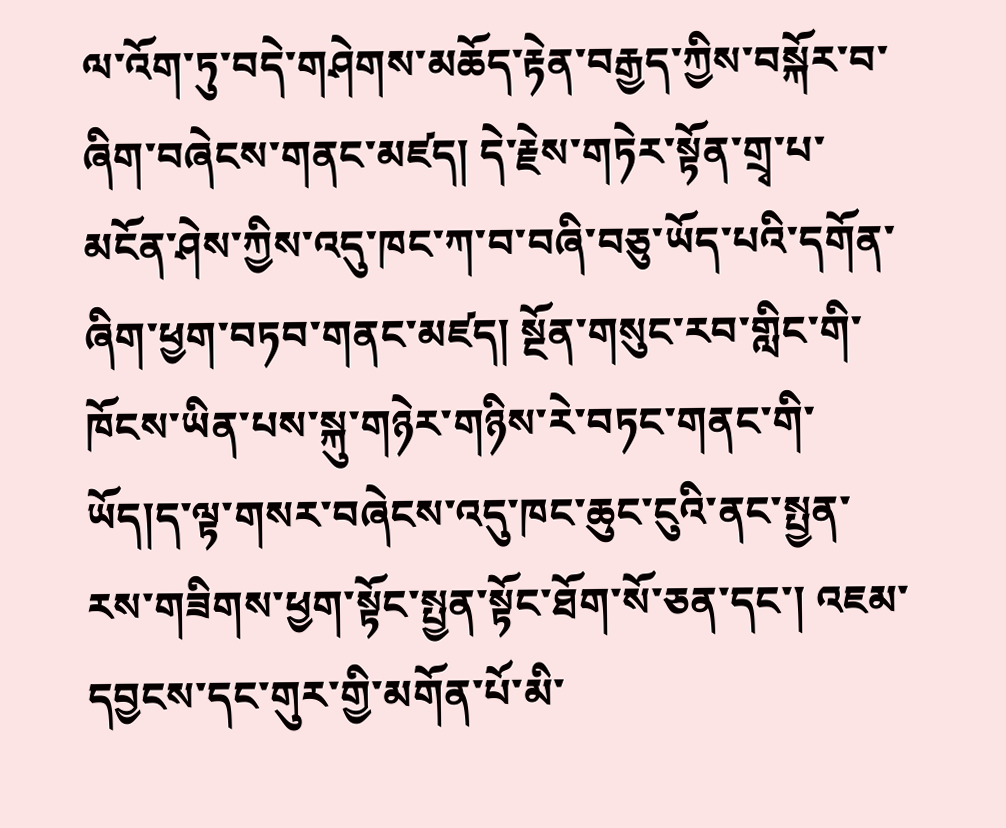ལ་འོག་ཏུ་བདེ་གཤེགས་མཆོད་རྟེན་བརྒྱད་ཀྱིས་བསྐོར་བ་ཞིག་བཞེངས་གནང་མཛད། དེ་རྗེས་གཏེར་སྟོན་གྲྭ་པ་མངོན་ཤེས་ཀྱིས་འདུ་ཁང་ཀ་བ་བཞི་བཅུ་ཡོད་པའི་དགོན་ཞིག་ཕྱག་བཏབ་གནང་མཛད། སྔོན་གསུང་རབ་གླིང་གི་ཁོངས་ཡིན་པས་སྐུ་གཉེར་གཉིས་རེ་བཏང་གནང་གི་ཡོད།ད་ལྟ་གསར་བཞེངས་འདུ་ཁང་ཆུང་ངུའི་ནང་སྤྱན་རས་གཟིགས་ཕྱག་སྟོང་སྤྱན་སྟོང་ཐོག་སོ་ཅན་དང་། འཇམ་དབྱངས་དང་གུར་གྱི་མགོན་པོ་མི་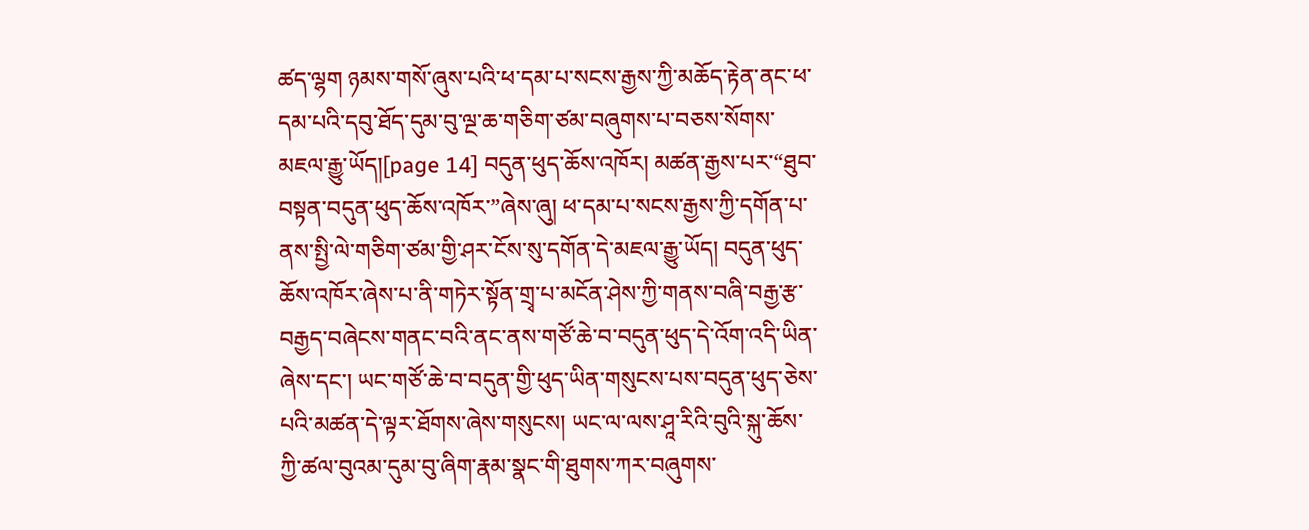ཚད་ལྷག ཉམས་གསོ་ཞུས་པའི་ཕ་དམ་པ་སངས་རྒྱས་ཀྱི་མཆོད་རྟེན་ནང་ཕ་དམ་པའི་དབུ་ཐོད་དུམ་བུ་ལྔ་ཆ་གཅིག་ཙམ་བཞུགས་པ་བཅས་སོགས་མཇལ་རྒྱུ་ཡོད།[page 14] བདུན་ཕུད་ཆོས་འཁོར། མཚན་རྒྱས་པར་“ཐུབ་བསྟན་བདུན་ཕུད་ཆོས་འཁོར་”ཞེས་ཞུ། ཕ་དམ་པ་སངས་རྒྱས་ཀྱི་དགོན་པ་ནས་སྤྱི་ལེ་གཅིག་ཙམ་གྱི་ཤར་ངོས་སུ་དགོན་དེ་མཇལ་རྒྱུ་ཡོད། བདུན་ཕུད་ཆོས་འཁོར་ཞེས་པ་ནི་གཏེར་སྟོན་གྲྭ་པ་མངོན་ཤེས་ཀྱི་གནས་བཞི་བརྒྱ་རྩ་བརྒྱད་བཞེངས་གནང་བའི་ནང་ནས་གཙོ་ཆེ་བ་བདུན་ཕུད་དེ་འོག་འདི་ཡིན་ཞེས་དང་། ཡང་གཙོ་ཆེ་བ་བདུན་གྱི་ཕུད་ཡིན་གསུངས་པས་བདུན་ཕུད་ཅེས་པའི་མཚན་དེ་ལྟར་ཐོགས་ཞེས་གསུངས། ཡང་ལ་ལས་ཤཱ་རིའི་བུའི་སྐུ་ཆོས་ཀྱི་ཚལ་བུའམ་དུམ་བུ་ཞིག་རྣམ་སྣང་གི་ཐུགས་ཀར་བཞུགས་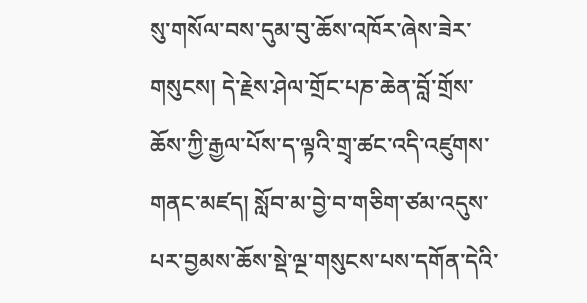སུ་གསོལ་བས་དུམ་བུ་ཆོས་འཁོར་ཞེས་ཟེར་གསུངས། དེ་རྗེས་ཤེལ་གྲོང་པཎ་ཆེན་བློ་གྲོས་ཆོས་ཀྱི་རྒྱལ་པོས་ད་ལྟའི་གྲྭ་ཚང་འདི་འཛུགས་གནང་མཛད། སློབ་མ་བྱེ་བ་གཅིག་ཙམ་འདུས་པར་བྱམས་ཆོས་སྡེ་ལྔ་གསུངས་པས་དགོན་དེའི་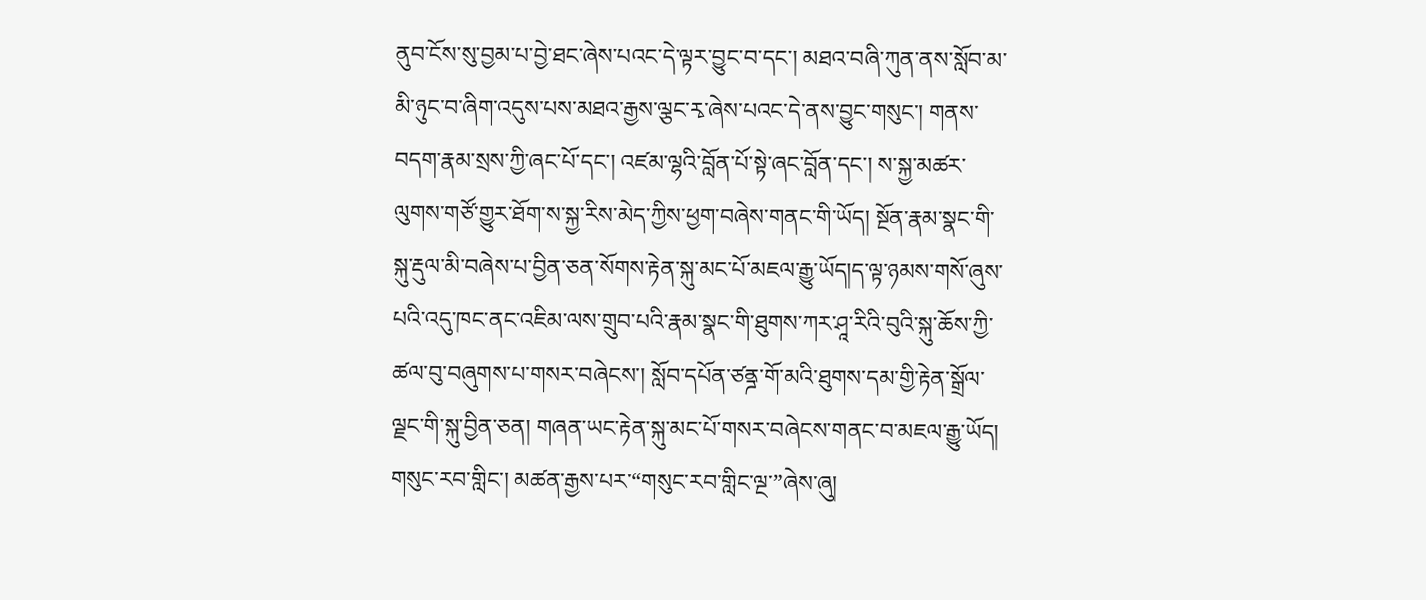ནུབ་ངོས་སུ་བྱམ་པ་བྱེ་ཐང་ཞེས་པའང་དེ་ལྟར་བྱུང་བ་དང་། མཐའ་བཞི་ཀུན་ནས་སློབ་མ་མི་ཉུང་བ་ཞིག་འདུས་པས་མཐའ་རྒྱས་ལྕང་རྭ་ཞེས་པའང་དེ་ནས་བྱུང་གསུང་། གནས་བདག་རྣམ་སྲས་ཀྱི་ཞང་པོ་དང་། འཛམ་ལྷའི་བློན་པོ་སྟེ་ཞང་བློན་དང་། ས་སྐྱ་མཚར་ལུགས་གཙོ་གྱུར་ཐོག་ས་སྐྱ་རིས་མེད་ཀྱིས་ཕྱག་བཞེས་གནང་གི་ཡོད། སྔོན་རྣམ་སྣང་གི་སྐུ་རྡུལ་མི་བཞེས་པ་བྱིན་ཅན་སོགས་རྟེན་སྐུ་མང་པོ་མཇལ་རྒྱུ་ཡོད།ད་ལྟ་ཉམས་གསོ་ཞུས་པའི་འདུ་ཁང་ནང་འཇིམ་ལས་གྲུབ་པའི་རྣམ་སྣང་གི་ཐུགས་ཀར་ཤཱ་རིའི་བུའི་སྐུ་ཆོས་ཀྱི་ཚལ་བུ་བཞུགས་པ་གསར་བཞེངས་། སློབ་དཔོན་ཙནྜ་གོ་མའི་ཐུགས་དམ་གྱི་རྟེན་སྒྲོལ་ལྗང་གི་སྐུ་བྱིན་ཅན། གཞན་ཡང་རྟེན་སྐུ་མང་པོ་གསར་བཞེངས་གནང་བ་མཇལ་རྒྱུ་ཡོད། གསུང་རབ་གླིང་། མཚན་རྒྱས་པར་“གསུང་རབ་གླིང་ལྔ་”ཞེས་ཞུ།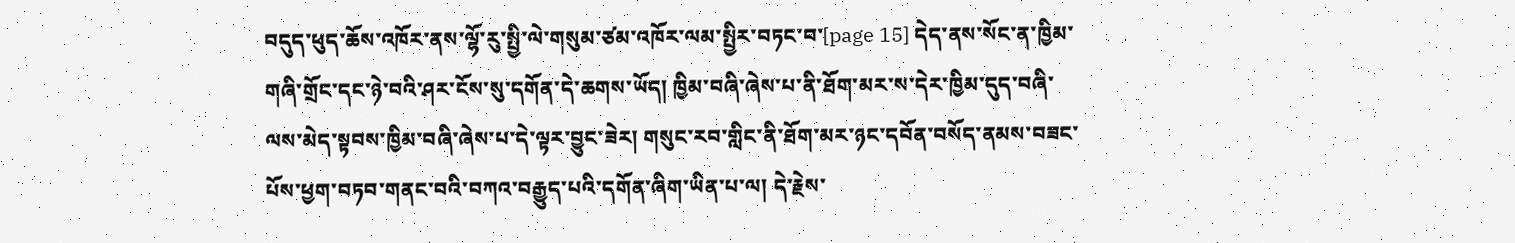བདུད་ཕུད་ཆོས་འཁོར་ནས་ལྷོ་རུ་སྤྱི་ལེ་གསུམ་ཙམ་འཁོར་ལམ་སྤྱིར་བཏང་བ་[page 15] དེད་ནས་སོང་ན་ཁྱིམ་གཞི་གྲོང་དང་ཉེ་བའི་ཤར་ངོས་སུ་དགོན་དེ་ཆགས་ཡོད། ཁྱིམ་བཞི་ཞེས་པ་ནི་ཐོག་མར་ས་དེར་ཁྱིམ་དུད་བཞི་ལས་མེད་སྟབས་ཁྱིམ་བཞི་ཞེས་པ་དེ་ལྟར་བྱུང་ཟེར། གསུང་རབ་གླིང་ནི་ཐོག་མར་ཉང་དབོན་བསོད་ནམས་བཟང་པོས་ཕྱག་བཏབ་གནང་བའི་བཀའ་བརྒྱུད་པའི་དགོན་ཞིག་ཡིན་པ་ལ། དེ་རྗེས་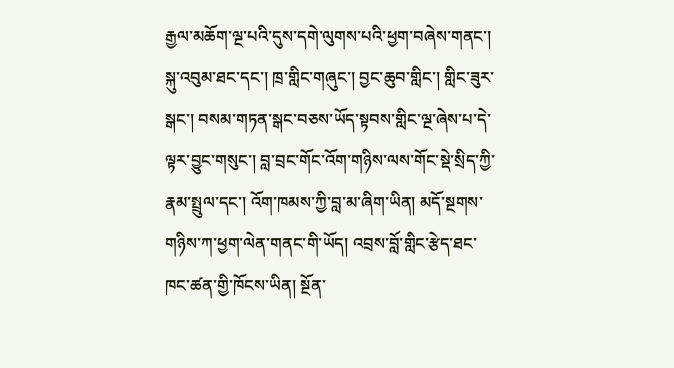རྒྱལ་མཆོག་ལྔ་པའི་དུས་དགེ་ལུགས་པའི་ཕྱག་བཞེས་གནང་། སྐུ་འབུམ་ཐང་དང་། ཁྲ་གླིང་གཞུང་། བྱང་ཆུབ་གླིང་། གླིང་ཟུར་སྒང་། བསམ་གཏན་སྒང་བཅས་ཡོད་སྟབས་གླིང་ལྔ་ཞེས་པ་དེ་ལྟར་བྱུང་གསུང་། བླ་བྲང་གོང་འོག་གཉིས་ལས་གོང་སྡེ་སྲིད་ཀྱི་རྣམ་སྤྲུལ་དང་། འོག་ཁམས་ཀྱི་བླ་མ་ཞིག་ཡིན། མདོ་སྔགས་གཉིས་ཀ་ཕྱག་ལེན་གནང་གི་ཡོད། འབྲས་བློ་གླིང་རྩེད་ཐང་ཁང་ཚན་གྱི་ཁོངས་ཡིན། སྔོན་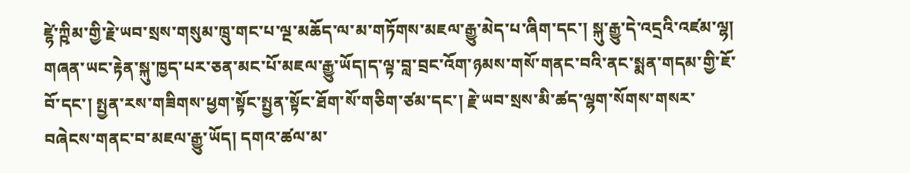ཛྷེ་ཀྵིམ་གྱི་རྗེ་ཡབ་སྲས་གསུམ་ཁྲུ་གང་པ་ལྔ་མཆོད་ལ་མ་གཏོགས་མཇལ་རྒྱུ་མེད་པ་ཞིག་དང་། སྐུ་རྒྱུ་དེ་འདྲའི་འཛམ་ལྷ། གཞན་ཡང་རྟེན་སྐུ་ཁྱད་པར་ཅན་མང་པོ་མཇལ་རྒྱུ་ཡོད།ད་ལྟ་བླ་བྲང་འོག་ཉམས་གསོ་གནང་བའི་ནང་སྨན་གདམ་གྱི་ཇོ་བོ་དང་། སྤྱན་རས་གཟིགས་ཕྱག་སྟོང་སྤྱན་སྟོང་ཐོག་སོ་གཅིག་ཙམ་དང་། རྗེ་ཡབ་སྲས་མི་ཚད་ལྷག་སོགས་གསར་བཞེངས་གནང་བ་མཇལ་རྒྱུ་ཡོད། དགའ་ཚལ་མ་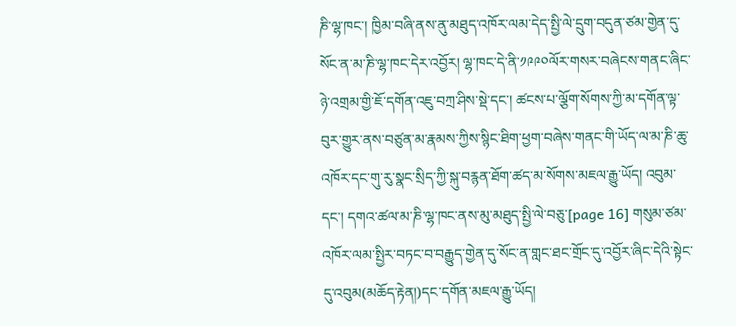ཎི་ལྷ་ཁང་། ཁྱིམ་བཞི་ནས་ནུ་མཐུད་འཁོར་ལམ་དེད་སྤྱི་ལེ་དྲུག་བདུན་ཙམ་གྱེན་དུ་སོང་ན་མ་ཎི་ལྷ་ཁང་དེར་འབྱོར། ལྷ་ཁང་དེ་ནི་༡༩༩༠ལོར་གསར་བཞེངས་གནང་ཞིང་ཉེ་འགྲམ་གྱི་ཇོ་དགོན་འཇུ་བཀྲ་ཤིས་སྡེ་དང་། ཚངས་པ་ལྕོག་སོགས་ཀྱི་མ་དགོན་ལྟ་བུར་གྱུར་ནས་བཙུན་མ་རྣམས་ཀྱིས་སྙིང་ཐིག་ཕྱག་བཞེས་གནང་གི་ཡོད་ལ་མ་ཎི་ཆུ་འཁོར་དང་གུ་རུ་སྣང་སྲིད་ཀྱི་སྐུ་བརྙན་ཐོག་ཚད་མ་སོགས་མཇལ་རྒྱུ་ཡོད། འབུམ་དང་། དགའ་ཚལ་མ་ཎི་ལྷ་ཁང་ནས་མུ་མཐུད་སྤྱི་ལེ་བཅུ་[page 16] གསུམ་ཙམ་འཁོར་ལམ་སྤྱིར་བཏང་བ་བརྒྱུད་གྱེན་དུ་སོང་ན་གླང་ཐང་གྲོང་དུ་འབྱོར་ཞིང་དེའི་སྟེང་དུ་འབུམ(མཆོད་རྟེན།)དང་དགོན་མཇལ་རྒྱུ་ཡོད།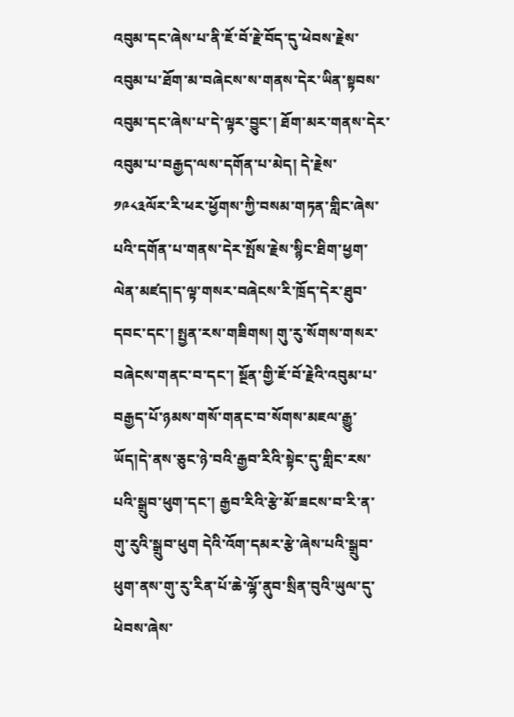འབུམ་དང་ཞེས་པ་ནི་ཇོ་བོ་རྗེ་བོད་དུ་ཕེབས་རྗེས་འབུམ་པ་ཐོག་མ་བཞེངས་ས་གནས་དེར་ཡིན་སྟབས་འབུམ་དང་ཞེས་པ་དེ་ལྟར་བྱུང་། ཐོག་མར་གནས་དེར་འབུམ་པ་བརྒྱད་ལས་དགོན་པ་མེད། དེ་རྗེས་༡༩༨༣ལོར་རི་ཕར་ཕྱོགས་ཀྱི་བསམ་གཏན་གླིང་ཞེས་པའི་དགོན་པ་གནས་དེར་སྤོས་རྗེས་སྙིང་ཐིག་ཕྱག་ལེན་མཛད།ད་ལྟ་གསར་བཞེངས་རི་ཁྲོད་དེར་ཐུབ་དབང་དང་། སྤྱན་རས་གཟིགས། གུ་རུ་སོགས་གསར་བཞེངས་གནང་བ་དང་། སྔོན་གྱི་ཇོ་བོ་རྗེའི་འབུམ་པ་བརྒྱད་པོ་ཉམས་གསོ་གནང་བ་སོགས་མཇལ་རྒྱུ་ཡོད།དེ་ནས་ཅུང་ཉེ་བའི་རྒྱབ་རིའི་སྟེང་དུ་གླིང་རས་པའི་སྒྲུབ་ཕུག་དང་། རྒྱབ་རིའི་རྩེ་མོ་ཟངས་བ་རི་ན་གུ་རུའི་སྒྲུབ་ཕུག དེའི་འོག་དམར་རྩེ་ཞེས་པའི་སྒྲུབ་ཕུག་ནས་གུ་རུ་རིན་པོ་ཆེ་ལྷོ་ནུབ་སྲིན་བུའི་ཡུལ་དུ་ཕེབས་ཞེས་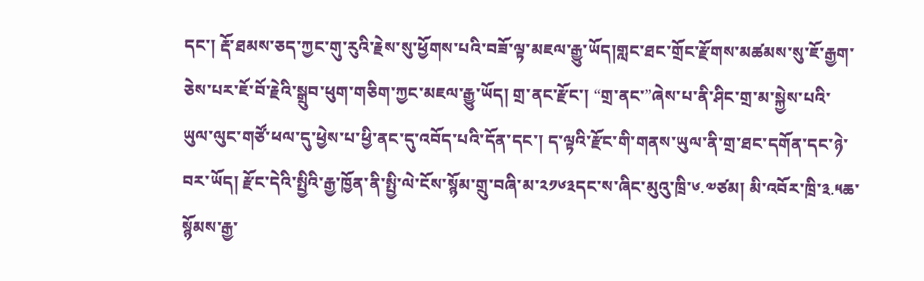དང་། རྡོ་ཐམས་ཅད་ཀྱང་གུ་རུའི་རྗེས་སུ་ཕྱོགས་པའི་བཟོ་ལྟ་མཇལ་རྒྱུ་ཡོད།གླང་ཐང་གྲོང་རྫོགས་མཚམས་སུ་ཇོ་རྒྱག་ཅེས་པར་ཇོ་བོ་རྗེའི་སྒྲུབ་ཕུག་གཅིག་ཀྱང་མཇལ་རྒྱུ་ཡོད། གྲ་ནང་རྫོང་། “གྲ་ནང་”ཞེས་པ་ནི་ཤིང་གྲ་མ་སྐྱེས་པའི་ཡུལ་ལུང་གཙོ་ཕལ་དུ་ཕྱེས་པ་ཕྱི་ནང་དུ་འབོད་པའི་དོན་དང་། ད་ལྟའི་རྫོང་གི་གནས་ཡུལ་ནི་གྲ་ཐང་དགོན་དང་ཉེ་བར་ཡོད། རྫོང་དེའི་སྤྱིའི་རྒྱ་ཁྱོན་ནི་སྤྱི་ལེ་ངོས་སྙོམ་གྲུ་བཞི་མ་༢༡༦༣དང་ས་ཞིང་མུའུ་ཁྲི་༦.༧ཙམ། མི་འབོར་ཁྲི་༣.༥ཆ་སྙོམས་རྒྱ་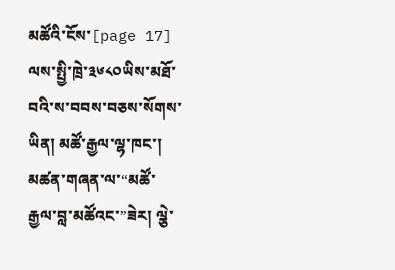མཚོའི་ངོས་[page 17] ལས་སྤྱི་ཁྲེ་༣༦༨༠ཡིས་མཐོ་བའི་ས་བབས་བཅས་སོགས་ཡིན། མཚོ་རྒྱལ་ལྷ་ཁང་། མཚན་གཞན་ལ་“མཚོ་རྒྱལ་བླ་མཚོའང་”ཟེར། ལྕེ་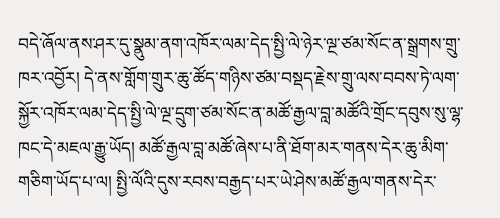བདེ་ཞོལ་ནས་ཤར་དུ་སྣུམ་ནག་འཁོར་ལམ་དེད་སྤྱི་ལེ་ཉེར་ལྔ་ཙམ་སོང་ན་སྒྲགས་གྲུ་ཁར་འབྱོར། དེ་ནས་གློག་གྲུར་ཆུ་ཚོད་གཉིས་ཙམ་བསྡད་རྗེས་གྲུ་ལས་བབས་ཏེ་ལག་སྐྱོར་འཁོར་ལམ་དེད་སྤྱི་ལེ་ལྔ་དྲུག་ཙམ་སོང་ན་མཚོ་རྒྱལ་བླ་མཚོའི་གྲོང་དབུས་སུ་ལྷ་ཁང་དེ་མཇལ་རྒྱུ་ཡོད། མཚོ་རྒྱལ་བླ་མཚོ་ཞེས་པ་ནི་ཐོག་མར་གནས་དེར་ཆུ་མིག་གཅིག་ཡོད་པ་ལ། སྤྱི་ལོའི་དུས་རབས་བརྒྱད་པར་ཡེ་ཤེས་མཚོ་རྒྱལ་གནས་དེར་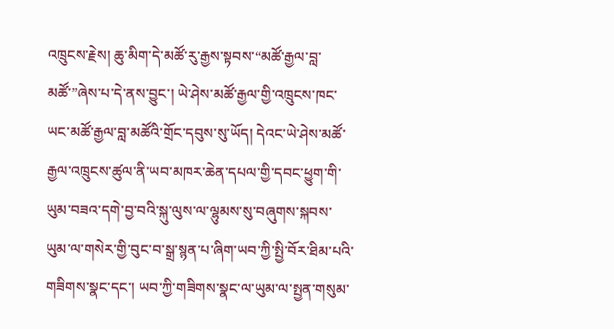འཁྲུངས་རྗེས། ཆུ་མིག་དེ་མཚོ་རུ་རྒྱས་སྟབས་“མཚོ་རྒྱལ་བླ་མཚོ་”ཞེས་པ་དེ་ནས་བྱུང་། ཡེ་ཤེས་མཚོ་རྒྱལ་གྱི་འཁྲུངས་ཁང་ཡང་མཚོ་རྒྱལ་བླ་མཚོའི་གྲོང་དབུས་སུ་ཡོད། དེའང་ཡེ་ཤེས་མཚོ་རྒྱལ་འཁྲུངས་ཚུལ་ནི་ཡབ་མཁར་ཆེན་དཔལ་གྱི་དབང་ཕྱུག་གི་ཡུམ་བཟའ་དགེ་བྱ་བའི་སྐུ་ལུས་ལ་ལྷུམས་སུ་བཞུགས་སྐབས་ཡུམ་ལ་གསེར་གྱི་བུང་བ་སྒྲ་སྙན་པ་ཞིག་ཡབ་ཀྱི་སྤྱི་བོར་ཐིམ་པའི་གཟིགས་སྣང་དང་། ཡབ་ཀྱི་གཟིགས་སྣང་ལ་ཡུམ་ལ་སྤྱན་གསུམ་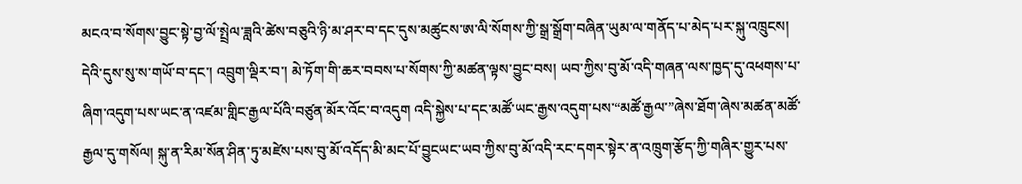མངའ་བ་སོགས་བྱུང་སྟེ་བྱ་ལོ་སྤྲེལ་ཟླའི་ཚེས་བཅུའི་ཉི་མ་ཤར་བ་དང་དུས་མཚུངས་ཨ་ལི་སོགས་ཀྱི་སྒྲ་སྒྲོག་བཞིན་ཡུམ་ལ་གནོད་པ་མེད་པར་སྐུ་འཁྲུངས། དེའི་དུས་སུ་ས་གཡོ་བ་དང་། འབྲུག་ལྡིར་བ་། མེ་ཏོག་གི་ཆར་བབས་པ་སོགས་ཀྱི་མཚན་ལྟས་བྱུང་བས། ཡབ་ཀྱིས་བུ་མོ་འདི་གཞན་ལས་ཁྱད་དུ་འཕགས་པ་ཞིག་འདུག་པས་ཡང་ན་འཛམ་གླིང་རྒྱལ་པོའི་བཙུན་མོར་འོང་བ་འདུག འདི་སྐྱེས་པ་དང་མཚོ་ཡང་རྒྱས་འདུག་པས་“མཚོ་རྒྱལ་”ཞེས་ཐོག་ཞེས་མཚན་མཚོ་རྒྱལ་དུ་གསོལ། སྐུ་ན་རིམ་སོན་ཤིན་ཏུ་མཛེས་པས་བུ་མོ་འདོད་མི་མང་པོ་བྱུངཡང་ཡབ་ཀྱིས་བུ་མོ་འདི་རང་དགར་སྟེར་ན་འཁྲུག་རྩོད་ཀྱི་གཞིར་གྱུར་པས་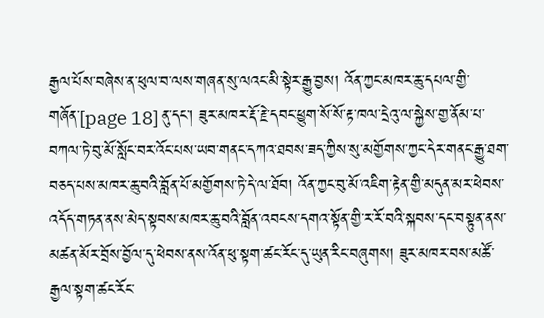རྒྱལ་པོས་བཞེས་ན་ཕུལ་བ་ལས་གཞན་སུ་ལའང་མི་སྟེར་རྒྱུ་བྱས། འོན་ཀྱང་མཁར་ཆུ་དཔལ་གྱི་གཞོན་[page 18] ནུ་དང་། ཟུར་མཁར་རྡོ་རྗེ་དབང་ཕྱུག་སོ་སོ་རྟ་ཁལ་དྲེའུ་ལ་སྐྱེས་གྱ་ནོམ་པ་བཀལ་ཏེ་བུ་མོ་སློང་བར་འོང་པས་ཡབ་གནང་དཀའ་ཐབས་ཟད་ཀྱིས་སུ་མགྱོགས་ཀྱང་དེར་གནང་རྒྱུ་ཐག་བཅད་པས་མཁར་ཆུ་བའི་བློན་པོ་མགྱོགས་ཏེ་དེ་ལ་ཐོབ། འོན་ཀྱང་བུ་མོ་འཇིག་རྟེན་གྱི་མདུན་མར་ཕེབས་འདོད་གཏན་ནས་མེད་སྟབས་མཁར་ཆུ་བའི་བློན་འབངས་དགའ་སྟོན་གྱི་ར་རོ་བའི་སྐབས་དང་བསྟུན་ནས་མཚན་མོར་བྲོས་བྱོལ་དུ་ཕེབས་ནས་འོན་ཕུ་སྟག་ཚང་རོང་དུ་ཡུན་རིང་བཞུགས། ཟུར་མཁར་བས་མཚོ་རྒྱལ་སྟག་ཚང་རོང་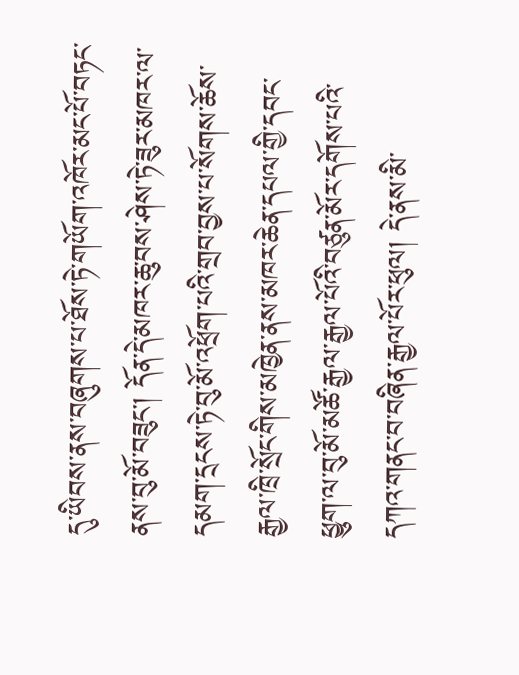དུ་ཡིབས་ནས་བཞུགས་པ་ཐོས་ཏེ་གཡོག་འཁོར་མང་པོ་བཏང་ནས་བུ་མོ་བཟུང་། དོན་དེ་མཁར་ཆུ་བས་ཤེས་ཏེ་ཟུར་མཁར་ལ་དམག་དྲངས་ཏེ་བུ་མོ་འཕྲོག་པའི་གྲབ་བྱས་པ་སོགས་ཆོས་རྒྱལ་ཁྲི་སྲོང་གིས་མཁྱེན་ནས་མཁར་ཆེན་དཔལ་གྱི་དབང་ཕྱུག་ལ་བུ་མོ་མཚོ་རྒྱལ་རྒྱལ་པོའི་བཙུན་མོར་དགོས་པའི་དཀའ་གནང་བ་བཞིན་རྒྱལ་པོར་ཕུལ། དེ་ནས་མི་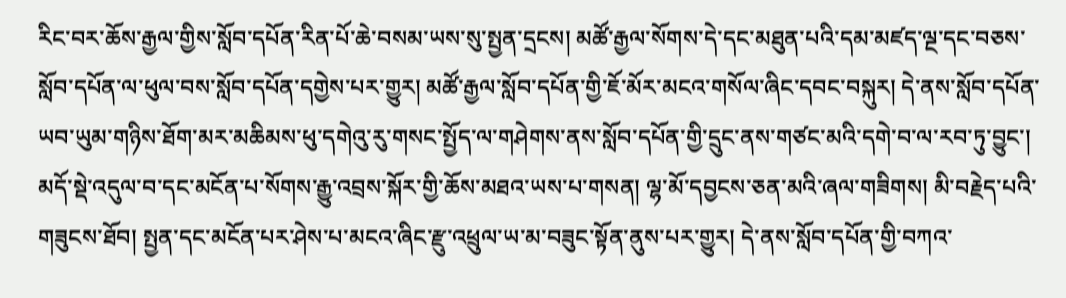རིང་བར་ཆོས་རྒྱལ་གྱིས་སློབ་དཔོན་རིན་པོ་ཆེ་བསམ་ཡས་སུ་སྤྱན་དྲངས། མཚོ་རྒྱལ་སོགས་དེ་དང་མཐུན་པའི་དམ་མཛད་ལྔ་དང་བཅས་སློབ་དཔོན་ལ་ཕུལ་བས་སློབ་དཔོན་དགྱེས་པར་གྱུར། མཚོ་རྒྱལ་སློབ་དཔོན་གྱི་ཇོ་མོར་མངའ་གསོལ་ཞིང་དབང་བསྐུར། དེ་ནས་སློབ་དཔོན་ཡབ་ཡུམ་གཉིས་ཐོག་མར་མཆིམས་ཕུ་དགེའུ་རུ་གསང་སྤྱོད་ལ་གཤེགས་ནས་སློབ་དཔོན་གྱི་དྲུང་ནས་གཙང་མའི་དགེ་བ་ལ་རབ་ཏུ་བྱུང་། མདོ་སྡེ་འདུལ་བ་དང་མངོན་པ་སོགས་རྒྱུ་འབྲས་སྐོར་གྱི་ཆོས་མཐའ་ཡས་པ་གསན། ལྷ་མོ་དབྱངས་ཅན་མའི་ཞལ་གཟིགས། མི་བརྗེད་པའི་གཟུངས་ཐོབ། སྤྱན་དང་མངོན་པར་ཤེས་པ་མངའ་ཞིང་རྫུ་འཕྲུལ་ཡ་མ་བཟུང་སྟོན་ནུས་པར་གྱུར། དེ་ནས་སློབ་དཔོན་གྱི་བཀའ་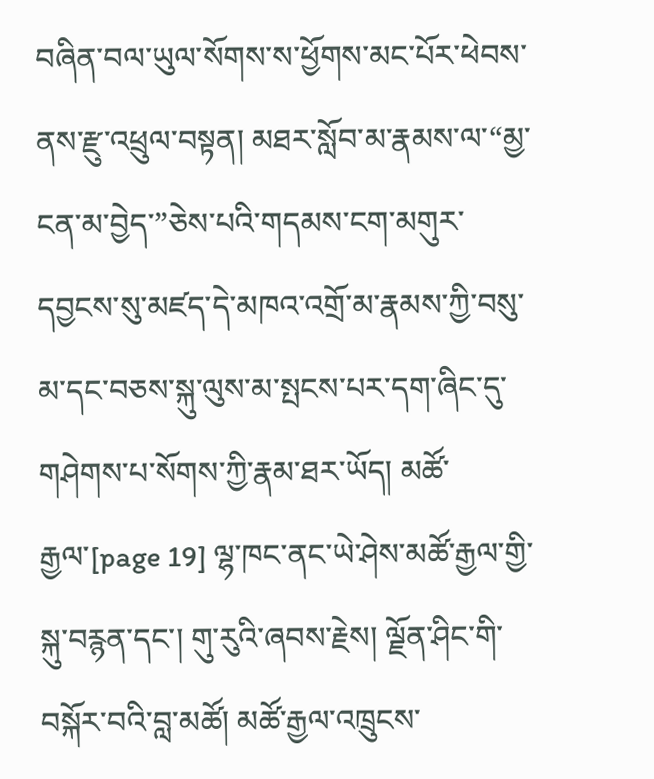བཞིན་བལ་ཡུལ་སོགས་ས་ཕྱོགས་མང་པོར་ཕེབས་ནས་རྫུ་འཕྲུལ་བསྟན། མཐར་སློབ་མ་རྣམས་ལ་“མྱ་ངན་མ་བྱེད་”ཅེས་པའི་གདམས་ངག་མགུར་དབྱངས་སུ་མཛད་དེ་མཁའ་འགྲོ་མ་རྣམས་ཀྱི་བསུ་མ་དང་བཅས་སྐུ་ལུས་མ་སྤངས་པར་དག་ཞིང་དུ་གཤེགས་པ་སོགས་ཀྱི་རྣམ་ཐར་ཡོད། མཚོ་རྒྱལ་[page 19] ལྷ་ཁང་ནང་ཡེ་ཤེས་མཚོ་རྒྱལ་གྱི་སྐུ་བརྙན་དང་། གུ་རུའི་ཞབས་རྗེས། ལྗོན་ཤིང་གི་བསྐོར་བའི་བླ་མཚོ། མཚོ་རྒྱལ་འཁྲུངས་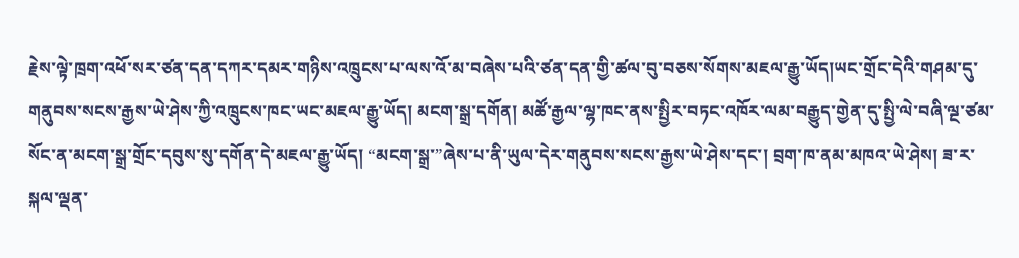རྗེས་ལྟེ་ཁྲག་འཕོ་སར་ཙན་དན་དཀར་དམར་གཉིས་འཁྲུངས་པ་ལས་འོ་མ་བཞེས་པའི་ཙན་དན་གྱི་ཚལ་བུ་བཅས་སོགས་མཇལ་རྒྱུ་ཡོད།ཡང་གྲོང་དེའི་གཤམ་དུ་གནུབས་སངས་རྒྱས་ཡེ་ཤེས་ཀྱི་འཁྲུངས་ཁང་ཡང་མཇལ་རྒྱུ་ཡོད། མངག་སྒྲ་དགོན། མཚོ་རྒྱལ་ལྷ་ཁང་ནས་སྤྱིར་བཏང་འཁོར་ལམ་བརྒྱུད་གྱེན་དུ་སྤྱི་ལེ་བཞི་ལྔ་ཙམ་སོང་ན་མངག་སྒྲ་གྲོང་དབུས་སུ་དགོན་དེ་མཇལ་རྒྱུ་ཡོད། “མངག་སྒྲ་”ཞེས་པ་ནི་ཡུལ་དེར་གནུབས་སངས་རྒྱས་ཡེ་ཤེས་དང་། བྲག་ཁ་ནམ་མཁའ་ཡེ་ཤེས། ཟ་ར་སྐལ་ལྡན་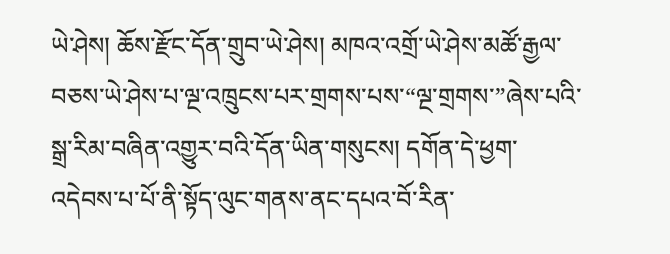ཡེ་ཤེས། ཆོས་རྫོང་དོན་གྲུབ་ཡེ་ཤེས། མཁའ་འགྲོ་ཡེ་ཤེས་མཚོ་རྒྱལ་བཅས་ཡེ་ཤེས་པ་ལྔ་འཁྲུངས་པར་གྲགས་པས་“ལྔ་གྲགས་”ཞེས་པའི་སྒྲ་རིམ་བཞིན་འགྱུར་བའི་དོན་ཡིན་གསུངས། དགོན་དེ་ཕྱག་འདེབས་པ་པོ་ནི་སྟོད་ལུང་གནས་ནང་དཔའ་བོ་རིན་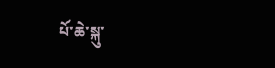པོ་ཆེ་སྐུ་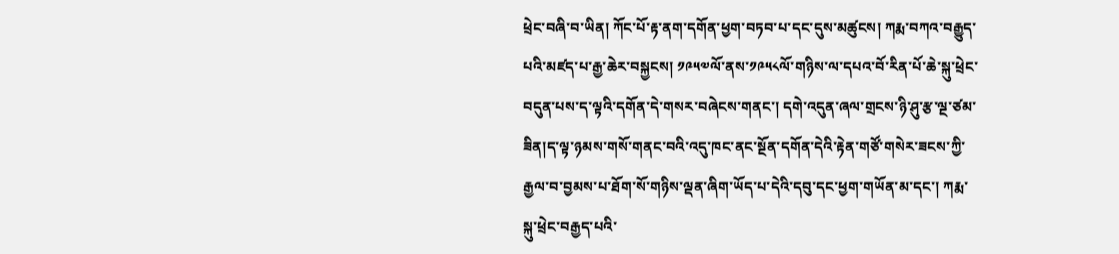ཕྲེང་བཞི་བ་ཡིན། ཀོང་པོ་རྟ་ནག་དགོན་ཕྱག་བཏབ་པ་དང་དུས་མཚུངས། ཀརྨ་བཀའ་བརྒྱུད་པའི་མཛད་པ་རྒྱ་ཆེར་བསྐྱངས། ༡༩༥༧ལོ་ནས་༡༩༥༨ལོ་གཉིས་ལ་དཔའ་བོ་རིན་པོ་ཆེ་སྐུ་ཕྲེང་བདུན་པས་ད་ལྟའི་དགོན་དེ་གསར་བཞེངས་གནང་། དགེ་འདུན་ཞལ་གྲངས་ཉི་ཤུ་རྩ་ལྔ་ཙམ་ཟིན།ད་ལྟ་ཉམས་གསོ་གནང་བའི་འདུ་ཁང་ནང་སྔོན་དགོན་དེའི་རྟེན་གཙོ་གསེར་ཟངས་ཀྱི་རྒྱལ་བ་བྱམས་པ་ཐོག་སོ་གཉིས་ལྡན་ཞིག་ཡོད་པ་དེའི་དབུ་དང་ཕྱག་གཡོན་མ་དང་། ཀརྨ་སྐུ་ཕྲེང་བརྒྱད་པའི་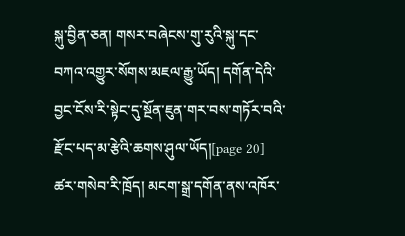སྐུ་བྱིན་ཅན། གསར་བཞེངས་གུ་རུའི་སྐུ་དང་བཀའ་འགྱུར་སོགས་མཇལ་རྒྱུ་ཡོད། དགོན་དེའི་བྱང་ངོས་རི་སྟེང་དུ་སྔོན་ཇུན་གར་བས་གཏོར་བའི་རྫོང་པད་མ་རྩེའི་ཆགས་ཤུལ་ཡོད།[page 20] ཚར་གསེབ་རི་ཁྲོད། མངག་སྒྲ་དགོན་ནས་འཁོར་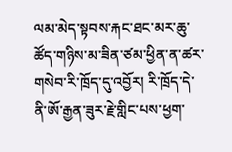ལམ་མེད་སྟབས་རྐང་ཐང་མར་ཆུ་ཚོད་གཉིས་མ་ཟིན་ཙམ་ཕྱིན་ན་ཚར་གསེབ་རི་ཁྲོད་དུ་འབྱོར། རི་ཁྲོད་དེ་ནི་ཨོ་རྒྱན་ཟུར་རྗེ་གླིང་པས་ཕྱག་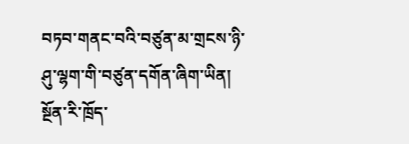བཏབ་གནང་བའི་བཙུན་མ་གྲངས་ཉི་ཤུ་ལྷག་གི་བཙུན་དགོན་ཞིག་ཡིན། སྔོན་རི་ཁྲོད་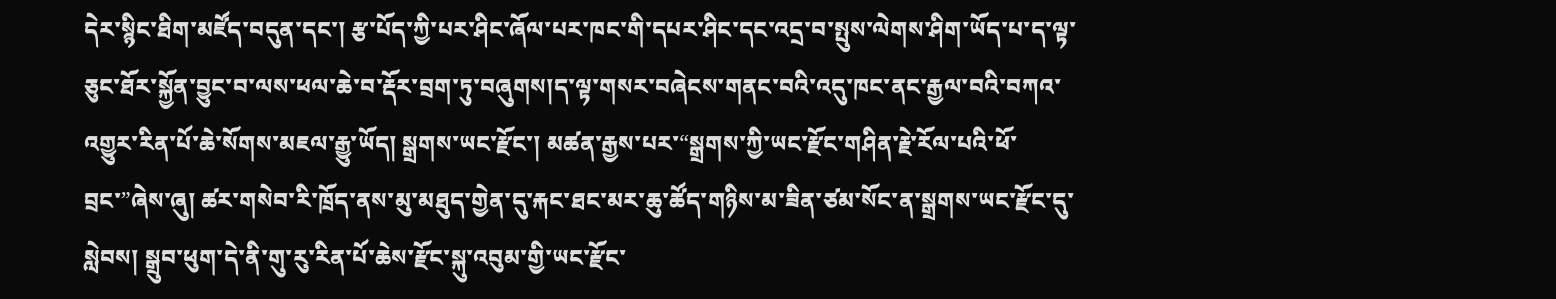དེར་སྙིང་ཐིག་མཛོད་བདུན་དང་། རྩ་པོད་ཀྱི་པར་ཤིང་ཞོལ་པར་ཁང་གི་དཔར་ཤིང་དང་འདྲ་བ་སྤུས་ལེགས་ཤིག་ཡོད་པ་ད་ལྟ་ཅུང་ཐོར་སྐྱོན་བྱུང་བ་ལས་ཕལ་ཆེ་བ་རྡོར་བྲག་ཏུ་བཞུགས།ད་ལྟ་གསར་བཞེངས་གནང་བའི་འདུ་ཁང་ནང་རྒྱལ་བའི་བཀའ་འགྱུར་རིན་པོ་ཆེ་སོགས་མཇལ་རྒྱུ་ཡོད། སྒྲགས་ཡང་རྫོང་། མཚན་རྒྱས་པར་“སྒྲགས་ཀྱི་ཡང་རྫོང་གཤིན་རྗེ་རོལ་པའི་ཕོ་བྲང་”ཞེས་ཞུ། ཚར་གསེབ་རི་ཁྲོད་ནས་མུ་མཐུད་གྱེན་དུ་རྐང་ཐང་མར་ཆུ་ཚོད་གཉིས་མ་ཟིན་ཙམ་སོང་ན་སྒྲགས་ཡང་རྫོང་དུ་སླེབས། སྒྲུབ་ཕུག་དེ་ནི་གུ་རུ་རིན་པོ་ཆེས་རྫོང་སྐུ་འབུམ་གྱི་ཡང་རྫོང་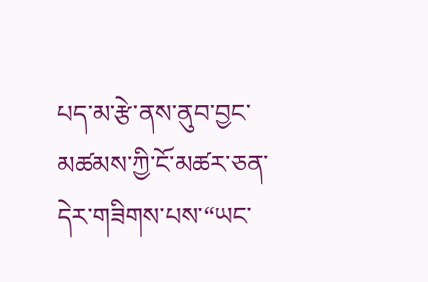པད་མ་རྩེ་ནས་ནུབ་བྱང་མཚམས་ཀྱི་ངོ་མཚར་ཅན་དེར་གཟིགས་པས་“ཡང་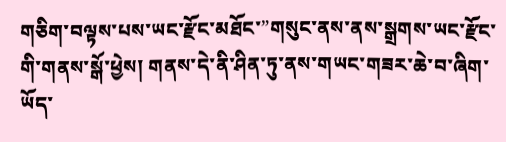གཅིག་བལྟས་པས་ཡང་རྫོང་མཐོང་”གསུང་ནས་ནས་སྒྲགས་ཡང་རྫོང་གི་གནས་སྒོ་ཕྱེས། གནས་དེ་ནི་ཤིན་ཏུ་ནས་གཡང་གཟར་ཆེ་བ་ཞིག་ཡོད་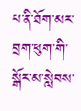པ་ནི་ཐོག་མར་བྲག་ཕུག་གི་སྒོར་མ་སླེབས་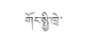གོང་སྤྱི་ཁྲེ་